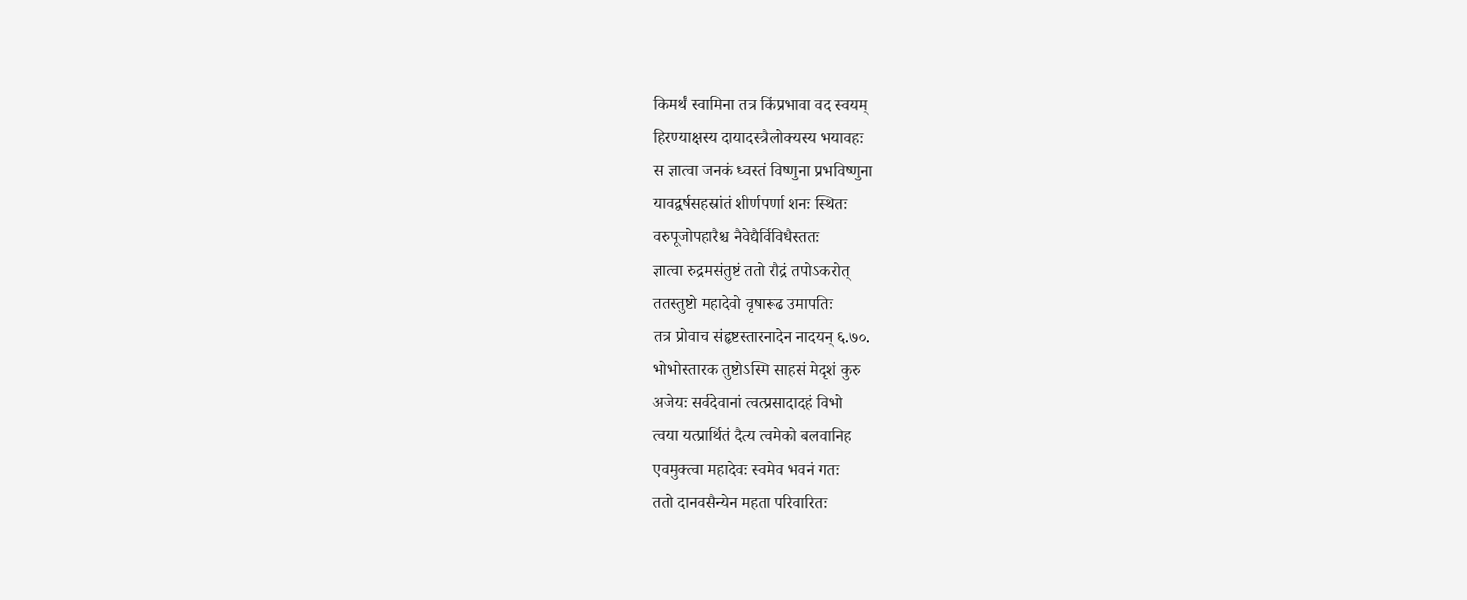किमर्थं स्वामिना तत्र किंप्रभावा वद स्वयम्
हिरण्याक्षस्य दायादस्त्रैलोक्यस्य भयावहः
स ज्ञात्वा जनकं ध्वस्तं विष्णुना प्रभविष्णुना
यावद्वर्षसहस्रांतं शीर्णपर्णा शनः स्थितः
वरुपूजोपहारैश्च नैवेद्यैर्विविधैस्ततः
ज्ञात्वा रुद्रमसंतुष्टं ततो रौद्रं तपोऽकरोत्
ततस्तुष्टो महादेवो वृषारूढ उमापतिः
तत्र प्रोवाच संहृष्टस्तारनादेन नादयन् ६.७०.
भोभोस्तारक तुष्टोऽस्मि साहसं मेदृशं कुरु
अजेयः सर्वदेवानां त्वत्प्रसादादहं विभो
त्वया यत्प्रार्थितं दैत्य त्वमेको बलवानिह
एवमुक्त्वा महादेवः स्वमेव भवनं गतः
ततो दानवसैन्येन महता परिवारितः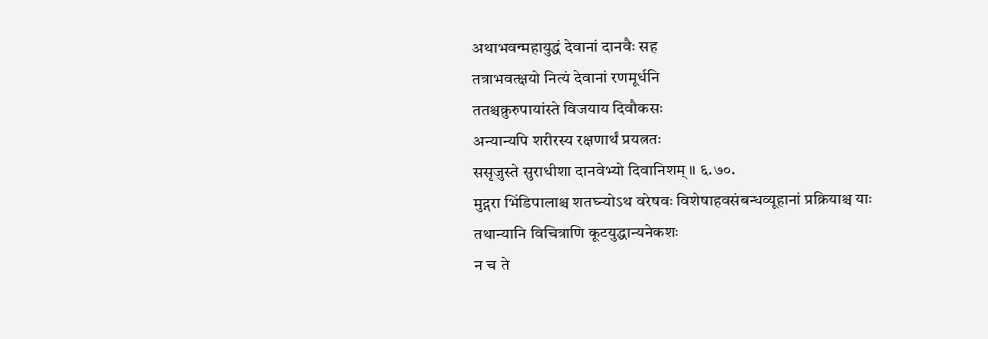अथाभवन्महायुद्धं देवानां दानवैः सह
तत्राभवत्क्षयो नित्यं देवानां रणमूर्धनि
ततश्चक्रुरुपायांस्ते विजयाय दिवौकसः
अन्यान्यपि शरीरस्य रक्षणार्थं प्रयत्नतः
ससृजुस्ते सुराधीशा दानवेभ्यो दिवानिशम् ॥ ६.७०.
मुद्गरा भिंडिपालाश्च शतघ्न्योऽथ वरेषवः विशेषाहवसंबन्धव्यूहानां प्रक्रियाश्च याः
तथान्यानि विचित्राणि कूटयुद्धान्यनेकशः
न च ते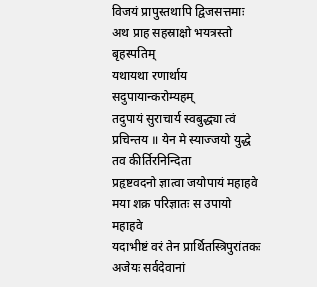विजयं प्रापुस्तथापि द्विजसत्तमाः
अथ प्राह सहस्राक्षो भयत्रस्तो बृहस्पतिम्
यथायथा रणार्थाय सदुपायान्करोम्यहम्
तदुपायं सुराचार्य स्वबुद्ध्या त्वं प्रचिन्तय ॥ येन मे स्याज्जयो युद्धे तव कीर्तिरनिन्दिता
प्रहृष्टवदनो ज्ञात्वा जयोपायं महाहवे
मया शक्र परिज्ञातः स उपायो महाहवे
यदाभीष्टं वरं तेन प्रार्थितस्त्रिपुरांतकः
अजेयः सर्वदेवानां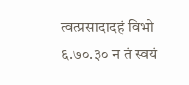त्वत्प्रसादादहं विभो ६.७०.३० न तं स्वयं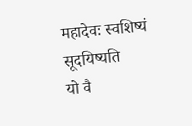महादेवः स्वशिष्यं सूदयिष्यति
यो वै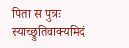पिता स पुत्रः स्याच्छ्रुतिवाक्यमिदं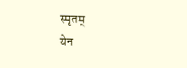स्मृतम्
येन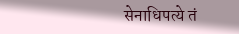सेनाधिपत्ये तं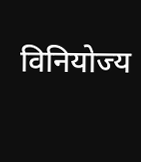विनियोज्य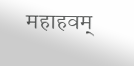महाहवम्